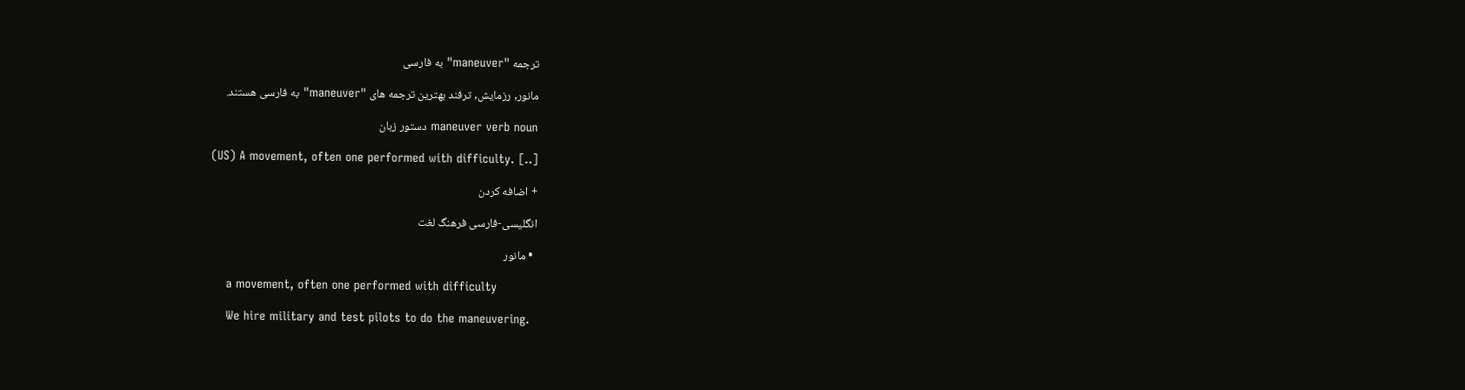ترجمه "maneuver" به فارسی

مانور, رزمایش, ترفند بهترین ترجمه های "maneuver" به فارسی هستند.

maneuver verb noun دستور زبان

(US) A movement, often one performed with difficulty. [..]

+ اضافه کردن

انگلیسی-فارسی فرهنگ لغت

  • مانور

    a movement, often one performed with difficulty

    We hire military and test pilots to do the maneuvering.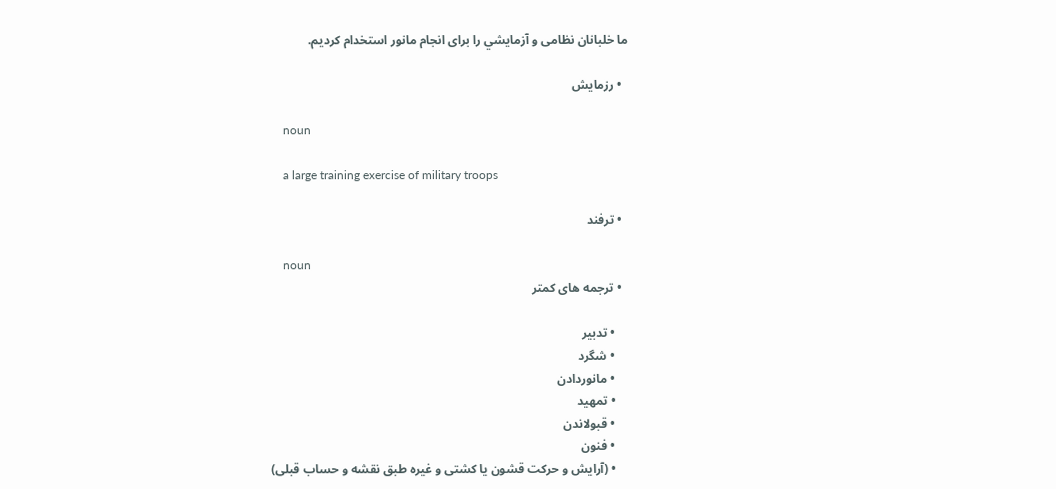ما خلبانان نظامی و آزمايشي را برای انجام مانور استخدام كرديم.

  • رزمایش

    noun

    a large training exercise of military troops

  • ترفند

    noun
  • ترجمه های کمتر

    • تدبیر
    • شگرد
    • مانوردادن
    • تمهید
    • قبولاندن
    • فنون
    • (آرایش و حرکت قشون یا کشتی و غیره طبق نقشه و حساب قبلی)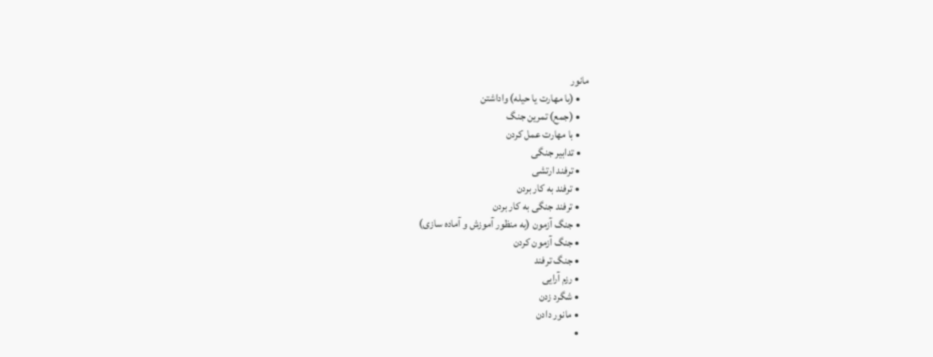مانور
    • (با مهارت یا حیله) واداشتن
    • (جمع) تمرین جنگ
    • با مهارت عمل کردن
    • تدابیر جنگی
    • ترفند ارتشی
    • ترفند به کار بردن
    • ترفند جنگی به کار بردن
    • جنگ آزمون (به منظور آموزش و آماده سازی)
    • جنگ آزمون کردن
    • جنگ ترفند
    • رزم آرایی
    • شگرد زدن
    • مانور دادن
    •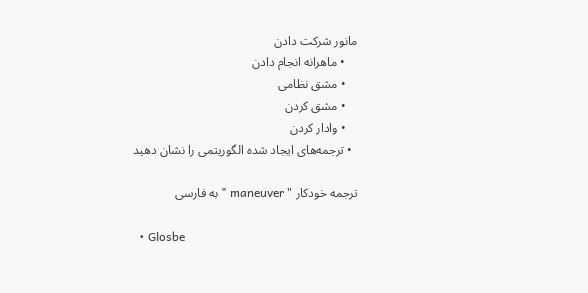مانور شرکت دادن
    • ماهرانه انجام دادن
    • مشق نظامی
    • مشق کردن
    • وادار کردن
  • ترجمه‌های ایجاد شده الگوریتمی را نشان دهید

ترجمه خودکار " maneuver " به فارسی

  • Glosbe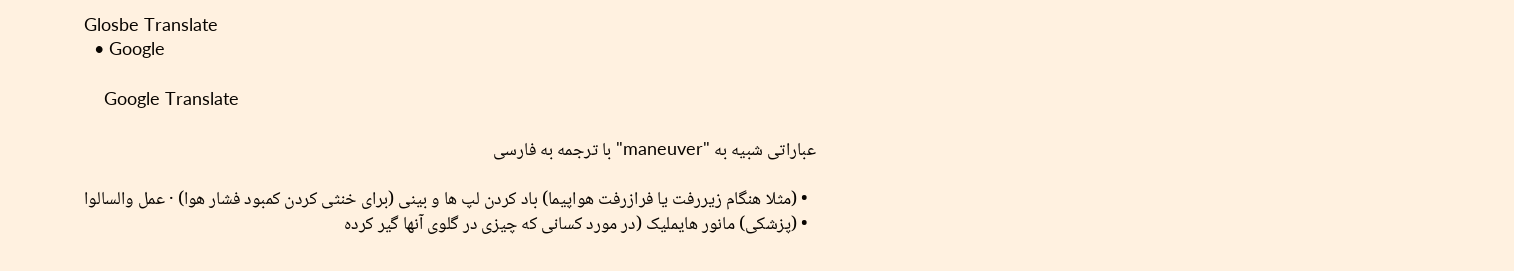Glosbe Translate
  • Google

    Google Translate

عباراتی شبیه به "maneuver" با ترجمه به فارسی

  • (مثلا هنگام زیررفت یا فرازرفت هواپیما) باد کردن لپ ها و بینی (برای خنثی کردن کمبود فشار هوا) · عمل والسالوا
  • (پزشکی) مانور هایملیک (در مورد کسانی که چیزی در گلوی آنها گیر کرده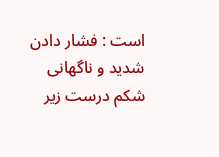است : فشار دادن شدید و ناگهانی شکم درست زیر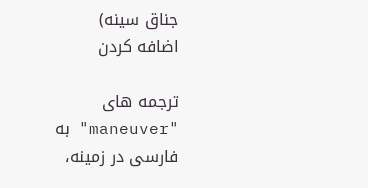جناق سینه)
اضافه کردن

ترجمه های "maneuver" به فارسی در زمینه،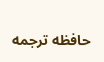حافظه ترجمه